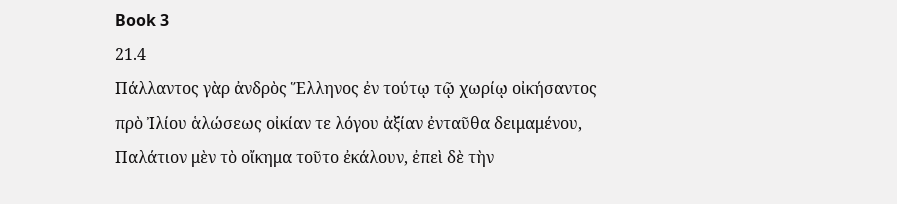Book 3
21.4
Πάλλαντος γὰρ ἀνδρὸς Ἕλληνος ἐν τούτῳ τῷ χωρίῳ οἰκήσαντος πρὸ Ἰλίου ἁλώσεως οἰκίαν τε λόγου ἀξίαν ἐνταῦθα δειμαμένου, Παλάτιον μὲν τὸ οἴκημα τοῦτο ἐκάλουν, ἐπεὶ δὲ τὴν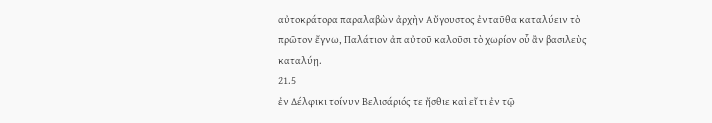αὐτοκράτορα παραλαβὼν ἀρχὴν Αὔγουστος ἐνταῦθα καταλύειν τὸ πρῶτον ἔγνω, Παλάτιον ἀπ αὐτοῦ καλοῦσι τὸ χωρίον οὗ ἂν βασιλεὺς καταλύῃ.
21.5
ἐν Δέλφικι τοίνυν Βελισάριός τε ἤσθιε καὶ εἴ τι ἐν τῷ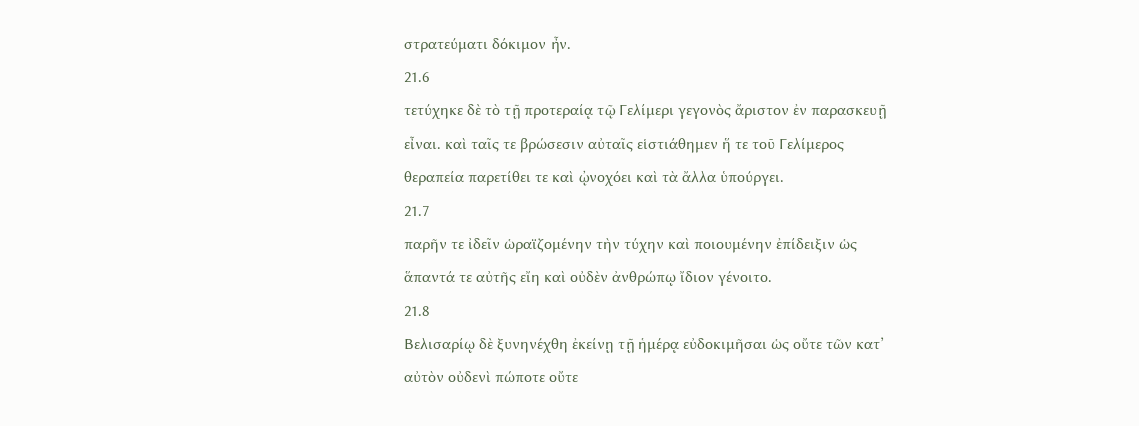στρατεύματι δόκιμον ἦν.
21.6
τετύχηκε δὲ τὸ τῇ προτεραίᾳ τῷ Γελίμερι γεγονὸς ἄριστον ἐν παρασκευῇ εἶναι. καὶ ταῖς τε βρώσεσιν αὐταῖς εἱστιάθημεν ἥ τε τοῦ Γελίμερος θεραπεία παρετίθει τε καὶ ᾠνοχόει καὶ τὰ ἄλλα ὑπούργει.
21.7
παρῆν τε ἰδεῖν ὡραϊζομένην τὴν τύχην καὶ ποιουμένην ἐπίδειξιν ὡς ἅπαντά τε αὐτῆς εἴη καὶ οὐδὲν ἀνθρώπῳ ἴδιον γένοιτο.
21.8
Βελισαρίῳ δὲ ξυνηνέχθη ἐκείνῃ τῇ ἡμέρᾳ εὐδοκιμῆσαι ὡς οὔτε τῶν κατ’ αὐτὸν οὐδενὶ πώποτε οὔτε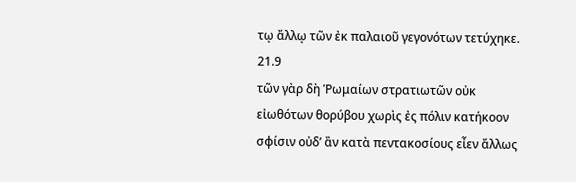τῳ ἄλλῳ τῶν ἐκ παλαιοῦ γεγονότων τετύχηκε.
21.9
τῶν γὰρ δὴ Ῥωμαίων στρατιωτῶν οὐκ εἰωθότων θορύβου χωρὶς ἐς πόλιν κατήκοον σφίσιν οὐδ’ ἂν κατὰ πεντακοσίους εἶεν ἄλλως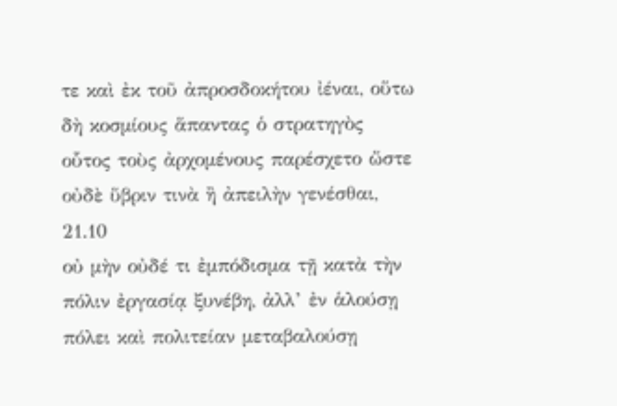τε καὶ ἐκ τοῦ ἀπροσδοκήτου ἰέναι, οὕτω δὴ κοσμίους ἅπαντας ὁ στρατηγὸς οὗτος τοὺς ἀρχομένους παρέσχετο ὥστε οὐδὲ ὕβριν τινὰ ἢ ἀπειλὴν γενέσθαι,
21.10
οὐ μὴν οὐδέ τι ἐμπόδισμα τῇ κατὰ τὴν πόλιν ἐργασίᾳ ξυνέβη, ἀλλ’ ἐν ἁλούσῃ πόλει καὶ πολιτείαν μεταβαλούσῃ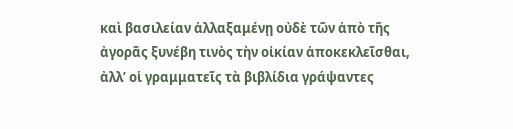καὶ βασιλείαν ἀλλαξαμένῃ οὐδὲ τῶν ἀπὸ τῆς ἀγορᾶς ξυνέβη τινὸς τὴν οἰκίαν ἀποκεκλεῖσθαι, ἀλλ’ οἱ γραμματεῖς τὰ βιβλίδια γράψαντες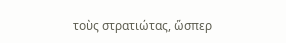τοὺς στρατιώτας, ὥσπερ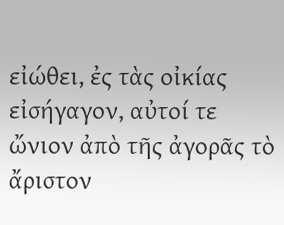εἰώθει, ἐς τὰς οἰκίας εἰσήγαγον, αὐτοί τε ὤνιον ἀπὸ τῆς ἀγορᾶς τὸ ἄριστον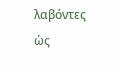λαβόντες ὡς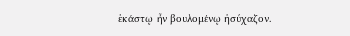ἑκάστῳ ἦν βουλομένῳ ἡσύχαζον.